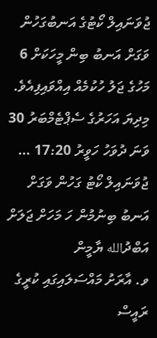ޖުވަނައިލް ކޯޓުގެ އަނބުގަހުން ވަގަށް އަނބު ބިން މީހަކަށް 6 މަހުގެ ޖަލު ހުކުމެއް އިއްވައިފިއެވެ. މިދިޔަ އަހަރުގެ ސެޕްޓެމްބަރު 30 ވަނަ ދުވަހު ހަވީރު 17:20 …
ޖުވަނައިލް ކޯޓު ގަހުން ވަގަށް އަނބު ބިނުމުން ހަ މަހަށް ޖަލަށް
އަބްދުالله ޔާމީން
ވ. އާރަށު މައްސަލައިގައި ކުރީގެ ރައީސް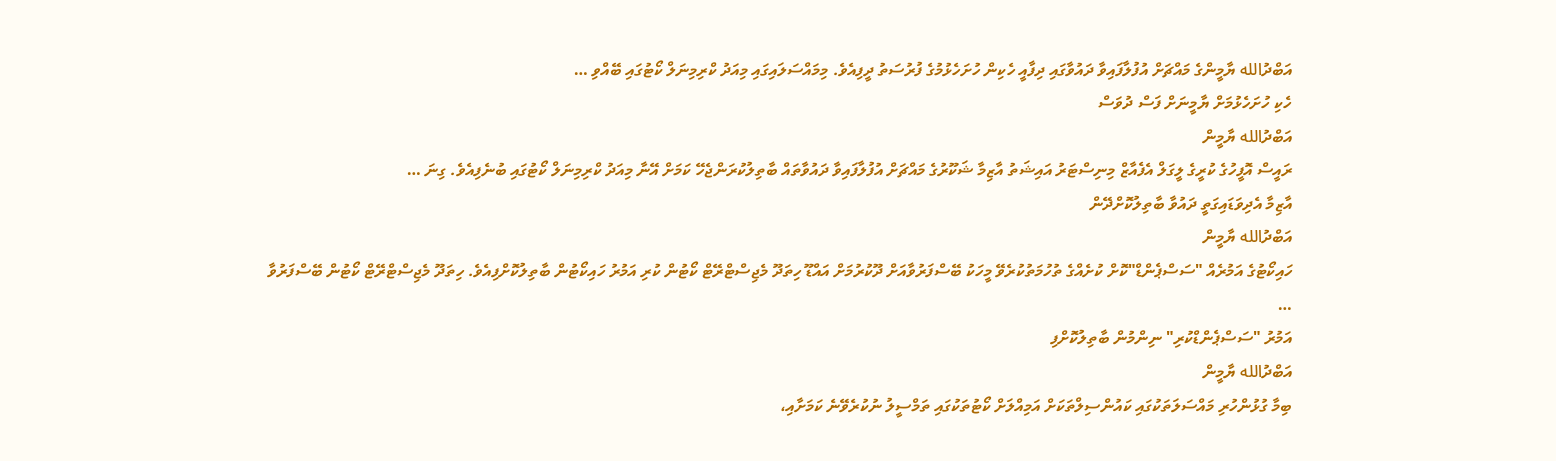އަބްދުالله ޔާމީންގެ މައްޗަށް އުފުލާފައިވާ ދައުވާގައި ދިފާއީ ހެކިން ހުށަހެޅުމުގެ ފުރުސަތު ދީފިއެވެ. މިމައްސަލައިގައި މިއަދު ކްރިމިނަލް ކޯޓުގައި ބޭއްވި …
ހެކި ހުށަހެޅުމަށް ޔާމީނަށް ފަސް ދުވަސް
އަބްދުالله ޔާމީން
ރައީސް އޮފީހުގެ ކުރީގެ ލީގަލް އެފެއާޒް މިނިސްޓަރު އައިޝަތު އާޒިމާ ޝަކޫރުގެ މައްޗަށް އުފުލާފައިވާ ދައުވާތައް ބާތިލުކުރަންޖެހޭ ކަމަށް އޭނާ މިއަދު ކްރިމިނަލް ކޯޓުގައި ބުނެފިއެވެ. ގިނަ …
އާޒިމާ އެދިވަޑައިގަތީ ދައުވާ ބާތިލުކޮށްދޭން
އަބްދުالله ޔާމީން
ހައިކޯޓުގެ އަމުރެއް "ސަސްޕެންޑް"ކޮށް ކުށެއްގެ ތުހުމަތުކުރެވޭ މީހަކު ބޭސްފަރުވާއަށް ދޫކުރުމަށް އައްޑޫ ހިތަދޫ މެޖިސްޓްރޭޓް ކޯޓުން ކުރި އަމުރު ހައިކޯޓުން ބާތިލުކޮށްފިއެވެ. ހިތަދޫ މެޖިސްޓްރޭޓް ކޯޓުން ބޭސްފަރުވާ …
އަމުރު "ސަސްޕެންޑްކުރި" ނިންމުން ބާތިލުކޮށްފި
އަބްދުالله ޔާމީން
ބިމާ ގުޅުންހުރި މައްސަލަތަކުގައި ކައުންސިލްތަކަށް އަމިއްލަށް ކޯޓުތަކުގައި ތަމްސީލު ނުކުރެވޭނެ ކަމަށާއި،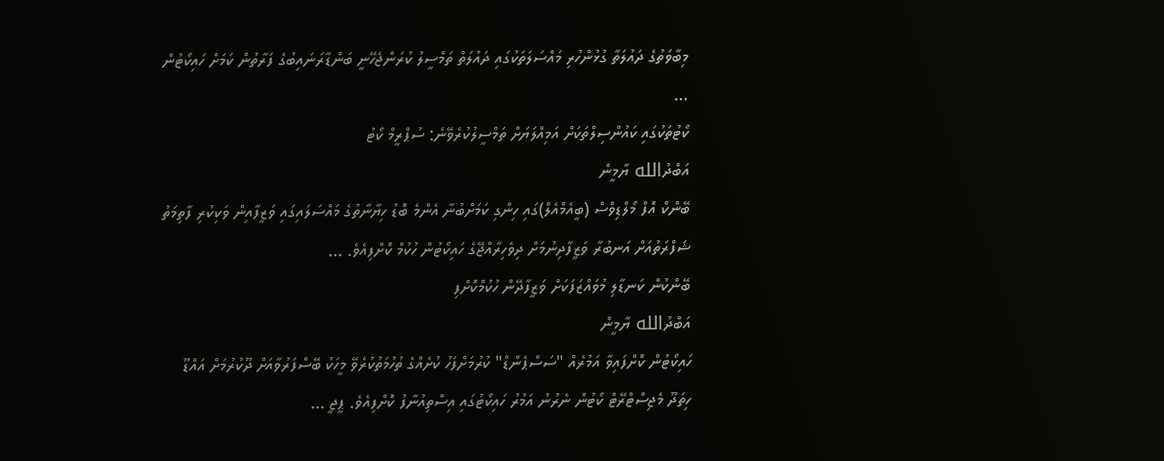މިބާވަތުގެ ދައުލަތާ ގުޅުންހުރި މައްސަލަތަކުގައި ދައުލަތް ތަމްސީލު ކުރަންޖެހޭނީ ބަންޑާރަނައިބުގެ ފަރާތުން ކަމަށް ހައިކޯޓުން …
ކޯޓުތަކުގައި ކައުންސިލްތަކަށް އަމިއްލަޔަށް ތަމްސީލުކުރެވޭނެ: ސުޕްރީމް ކޯޓު
އަބްދުالله ޔާމީން
ބޭންކް އޮފް މޯލްޑިވްސް (ބީއެމްއެލް)ގައި ހިންގި ކަމަށްބުނާ އެންމެ ބޮޑު ހިޔާނާތުގެ މައްސަލައިގައި ވަޒީފާއިން ވަކިކުރި ފާތިމަތު ޝަފްރަތުއަށް އަނބުރާ ވަޒީފާދިނުމަށް ދިވެހިރާއްޖޭގެ ހައިކޯޓުން ހުކުމް ކޮށްފިއެވެ. …
ބޭންކުން ކަނޑާލި މުވައްޒަފަކަށް ވަޒީފާދޭން ހުކުމްކޮށްފި
އަބްދުالله ޔާމީން
ހައިކޯޓުން ކޮށްފައިވާ އަމުރެއް "ސަސްޕެންޑް" ކުރުމަށްފަހު ކުށެއްގެ ތުހުމަތުކުރެވޭ މީހަކު ބޭސްފަރުވާއަށް ދޫކުރުމަށް އައްޑޫ ހިތަދޫ މެޖިސްޓްރޭޓް ކޯޓުން ނެރުނު އަމުރު ހައިކޯޓުގައި އިސްތިއުނާފު ކޮށްފިއެވެ. ޕީޖީ …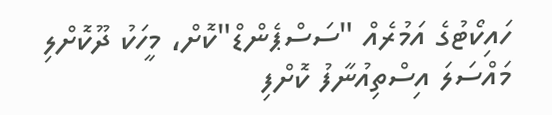ހައިކޯޓުގެ އަމުރެއް "ސަސްޕެންޑް"ކޮށް، މީހަކު ދޫކޮށްލި މައްސަލަ އިސްތިއުނާފު ކޮށްފި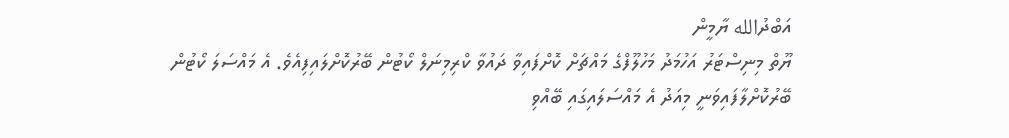އަބްދުالله ޔާމީން
ޔޫތް މިނިސްޓަރު އަހުމަދު މަހުލޫފްގެ މައްޗަށް ކޮށްފައިވާ ދައުވާ ކްރިމިނަލް ކޯޓުން ބޭރުކޮށްލައިފިއެވެ. އެ މައްސަލަ ކޯޓުން ބޭރުކޮށްލާފައިވަނީ މިއަދު އެ މައްސަލައިގައި ބޭއްވި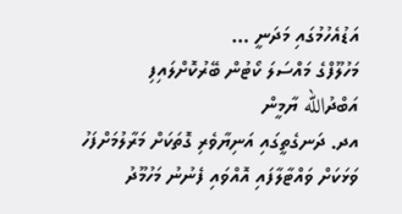އަޑުއެހުމުގައި މަދަނީ …
މަހުލޫފްގެ މައްސަލަ ކޯޓުން ބޭރުކޮށްލައިފި
އަބްދުالله ޔާމީން
އދ. ދަނގެތީގައި އަނިޔާވެރި ގޮތަކަށް މަރާލުމަށްފަހު ވަޅަކަށް ވައްޓާލާފައި އޮއްވައި ފެނުނު މަހުމޫދު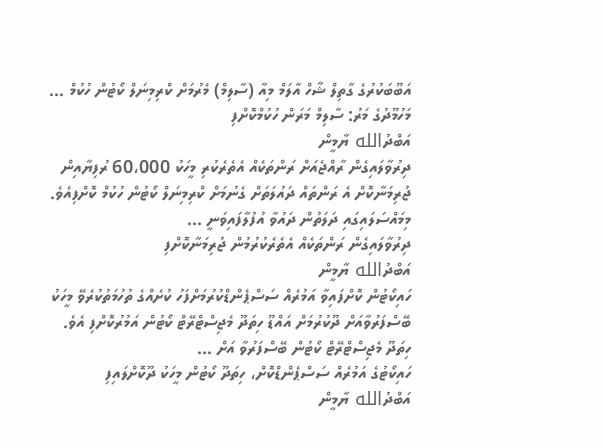އަބޫބަކުރުގެ ގާތިލް ޝާހް އާލަމް މިއާ (ސާލިމް) މެރުމަށް ކްރިމިނަލް ކޯޓުން ހުކުމް …
މަހުމޫދުގެ މަރު: ސާލިމް މަރަން ހުކުމްކޮށްފި
އަބްދުالله ޔާމީން
ދިރުވާލައިގެން ރާއްޖެއަށް ރަންތަކެއް އެތެރެކުރި މީހަކު 60،000 ރުފިޔާއިން ޖުރިމަނާކޮށް އެ ރަންތައް ދައުލަތަށް ގެނުމަށް ކްރިމިނަލް ކޯޓުން ހުކުމް ކޮށްފިއެވެ. މިމައްސަލައިގައި ދަލަތުން ދައުވާ އުފުލާފައިވަނީ …
ދިރުވާލައިގެން ރަންތަކެއް އެތެރެކުރުމުން ޖުރިމަނާކޮށްފި
އަބްދުالله ޔާމީން
ހައިކޯޓުން ކޮށްފައިވާ އަމުރެއް ސަސްޕެންޑްކުރުމަށްފަހު ކުށެއްގެ ތުހުމަތުކުރެވޭ މީހަކު ބޭސްފަރުވާއަށް ދޫކުރުމަށް އައްޑޫ ހިތަދޫ މެޖިސްޓްރޭޓް ކޯޓުން އަމުރުކޮށްފި އެވެ. ހިތަދޫ މެޖިސްޓްރޭޓް ކޯޓުން ބޭސްފަރުވާ އަށް …
ހައިކޯޓުގެ އަމުރެއް ސަސްޕެންޑްކޮށް، ހިތަދޫ ކޯޓުން މީހަކު ދޫކޮށްލައިފި
އަބްދުالله ޔާމީން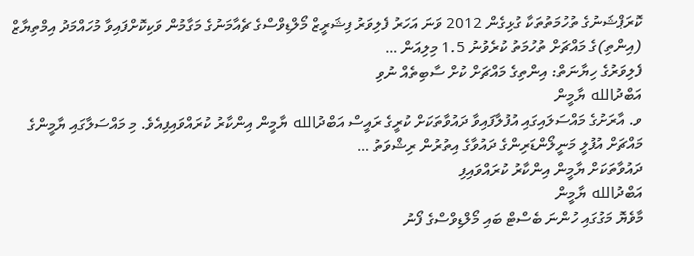ކޮރަޕްޝަނުގެ ތުހުމަތުތަކާ ގުޅިގެން 2012 ވަނަ އަހަރު ފެލިވަރު ފިޝަރީޒް މޯލްޑިވްސްގެ ޗެއާމަނުގެ މަގާމުން ވަކިކޮށްފައިވާ މުހައްމަދު އިމްތިޔާޒް (އިންތި)ގެ މައްޗަށް ތުހުމަތު ކުރެވުނު 1.5 މިލިއަން …
ފެލިވަރުގެ ހިޔާނަތް: އިންތިގެ މައްޗަށް ކުށް ސާބިތެއް ނުވި
އަބްދުالله ޔާމީން
ވ. އާރަށުގެ މައްސަލައިގައި އުފުލާފައިވާ ދައުވާތަކަށް ކުރީގެ ރައީސް އަބްދުالله ޔާމީން އިންކާރު ކުރައްވައިފިއެވެ. މި މައްސަލާގައި ޔާމީންގެ މައްޗަށް އުފުލީ މަނީލޯންޑަރިންގެ ދައުވާގެ އިތުރުން ރިޝްވަތު …
ދައުވާތަކަށް ޔާމީން އިންކާރު ކުރައްވައިފި
އަބްދުالله ޔާމީން
މާވެޔޮ މަގުގައި ހުންނަ ބެސްޓް ބައި މޯލްޑިވްސްގެ ފޯނު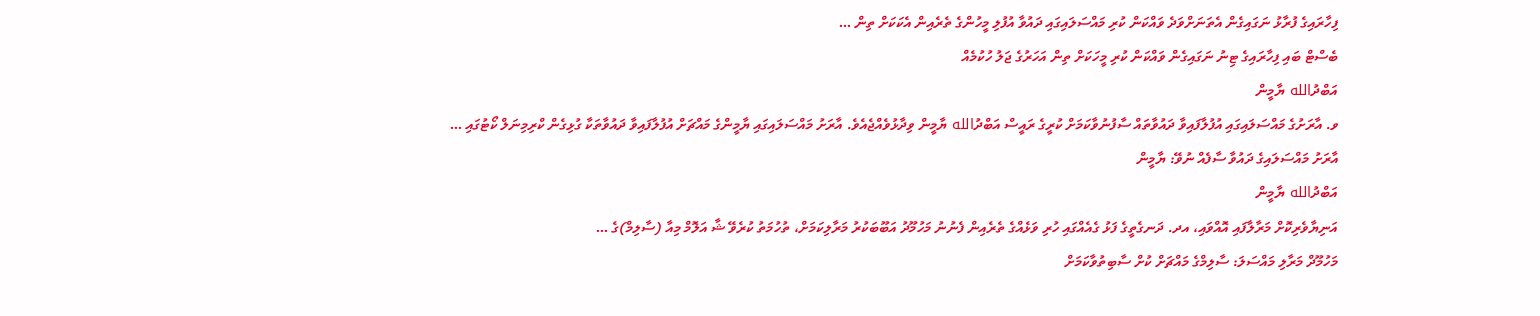ފިހާރައިގެ ފުރާޅު ނަގައިގެން އެތަނަށްވަދެ ވައްކަން ކުރި މައްސަލައިގައި ދައުވާ އުފުލި މީހުންގެ ތެރެއިން އެކަކަށް ތިން …
ބެސްޓް ބައި ފިހާރައިގެ ޓިނު ނަގައިގެން ވައްކަން ކުރި މީހަކަށް ތިން އަހަރުގެ ޖަލު ހުކުމެއް
އަބްދުالله ޔާމީން
ވ. އާރަށުގެ މައްސަލައިގައި އުފުލާފައިވާ ދައުވާތައް ސާފުނުވާކަމަށް ކުރީގެ ރައީސް އަބްދުالله ޔާމީން ވިދާޅުވެއްޖެއެވެ. އާރަށު މައްސަލައިގައި ޔާމީންގެ މައްޗަށް އުފުލާފައިވާ ދައުވާތަކާ ގުޅިގެން ކްރިމިނަލް ކޯޓުގައި …
އާރަށު މައްސަލައިގެ ދައުވާ ސާފެއް ނުވޭ: ޔާމީން
އަބްދުالله ޔާމީން
އަނިޔާވެރިކޮށް މަރާލާފައި އޮއްވައި، އދ. ދަނގެތީގެ ފަޅު ގެއެއްގައި ހުރި ވަޅެއްގެ ތެރެއިން ފެނުނު މަހުމޫދު އަބޫބަކުރު މަރާލިކަމަށް، ތުހުމަތު ކުރެވޭ ޝާ އަލޮމް މިއާ (ސާލިމް)ގެ …
މަހުމޫދް މަރާލި މައްސަލަ: ސާލިމްގެ މައްޗަށް ކުށް ސާބިތުވާކަމަށް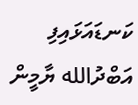ކަނޑައަޅައިފި
އަބްދުالله ޔާމީން